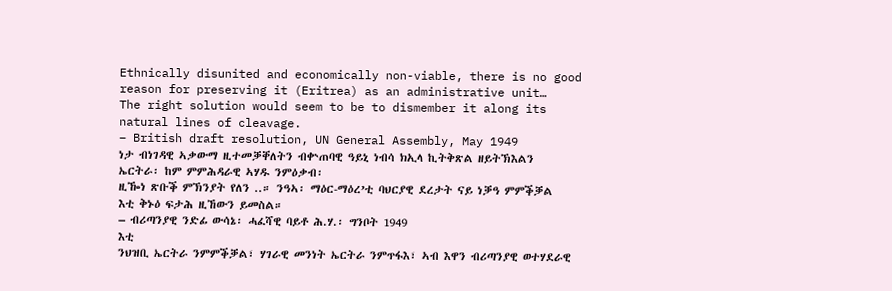Ethnically disunited and economically non-viable, there is no good reason for preserving it (Eritrea) as an administrative unit…
The right solution would seem to be to dismember it along its natural lines of cleavage.
– British draft resolution, UN General Assembly, May 1949
ነታ ብነገዳዊ ኣቃውማ ዚተመቓቐለትን ብቍጠባዊ ዓይኒ ነብሳ ክኢላ ኪትቅጽል ዘይትኽእልን ኤርትራ፡ ከም ምምሕዳራዊ ኣሃዱ ንምዕቃብ፡
ዚዀነ ጽቡቕ ምኽንያት የለን ..። ንዓኣ፡ ማዕር-ማዕረ’ቲ ባህርያዊ ደረታት ናይ ነቓዓ ምምቕቓል እቲ ቅኑዕ ፍታሕ ዚኸውን ይመስል።
– ብሪጣንያዊ ንድፊ ውሳኔ፡ ሓፈሻዊ ባይቶ ሕ.ሃ.፡ ግንቦት 1949
እቲ
ንህዝቢ ኤርትራ ንምምቕቓል፣ ሃገራዊ መንነት ኤርትራ ንምጥፋእ፣ ኣብ እዋን ብሪጣንያዊ ወተሃደራዊ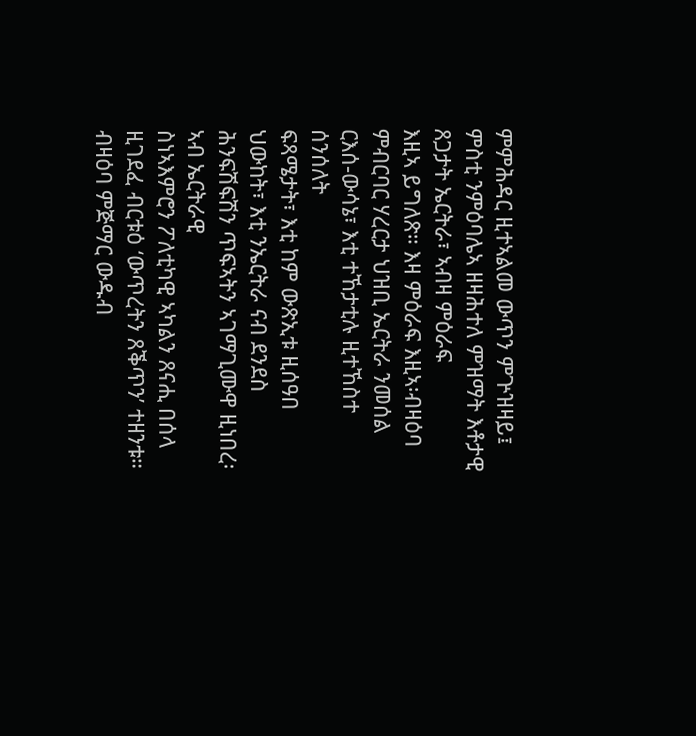ምምሕዳር ዚተኣልመ ውጥን ምጕዝዛይ፤
ምስቲ ንምዕባሌኣ ዘዛሕተለ ምዝማት እቶታዊ ጸጋታት ኤርትራ፣ ኣብዛ ምዕራፍ
እዚኣ ይግለጽ። እዛ ምዕራፍ እዚኣ፡ብዛዕባ ምብርባር ሃረርታ ህዝቢ ኤርትራ ንመሰል ርእሰ-ውሳኔ፣ እቲ ተኸታቲሉ ዚተኸስተ ሰንሰለት
ፍጻሜታት፣ እቲ ከም ውጽኢቱ ዚሰዓበ ህውከት፣ እቲ ንኤርትራ ናብ ደንደስ ሕንፍሽፍሽን ጥፍኣትን ኣገማጊሙዋ ዚነበረ፡ኣብ ኤርትራዊ
ስነኣእምሮን ፖለቲካዊ ኣካልን ጸናሒ በሰላ ዚገደፈ ብርቱዕ ‘ውጥረትን ጸቕጥን’ ተዘንቱ። ብዛዕባ ምጅማር ውዱብ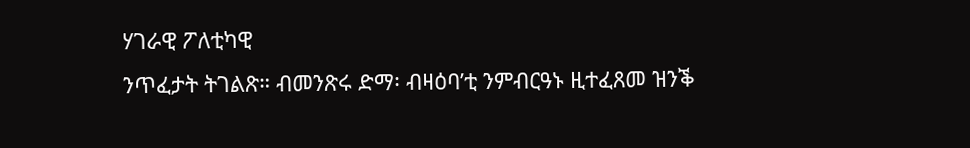ሃገራዊ ፖለቲካዊ
ንጥፈታት ትገልጽ። ብመንጽሩ ድማ፡ ብዛዕባ’ቲ ንምብርዓኑ ዚተፈጸመ ዝንቕ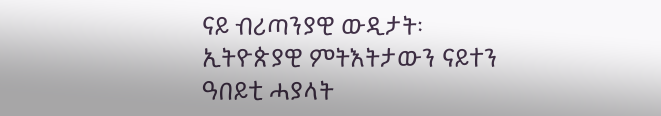ናይ ብሪጣንያዊ ውዲታት፡ ኢትዮጵያዊ ምትእትታውን ናይተን
ዓበይቲ ሓያላት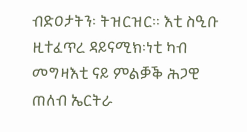ብድዐታትን፡ ትዝርዝር። እቲ ስዒቡ ዚተፈጥረ ዳይናሚክ፡ነቲ ካብ መግዛእቲ ናይ ምልቓቕ ሕጋዊ ጠለብ ኤርትራ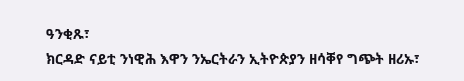ዓንቂጹ፣
ክርዳድ ናይቲ ንነዊሕ እዋን ንኤርትራን ኢትዮጵያን ዘሳቐየ ግጭት ዘሪኡ፣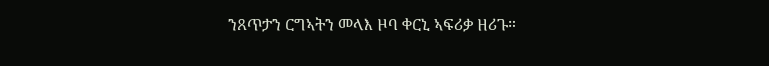ንጸጥታን ርግኣትን መላእ ዞባ ቀርኒ ኣፍሪቃ ዘሪጉ።